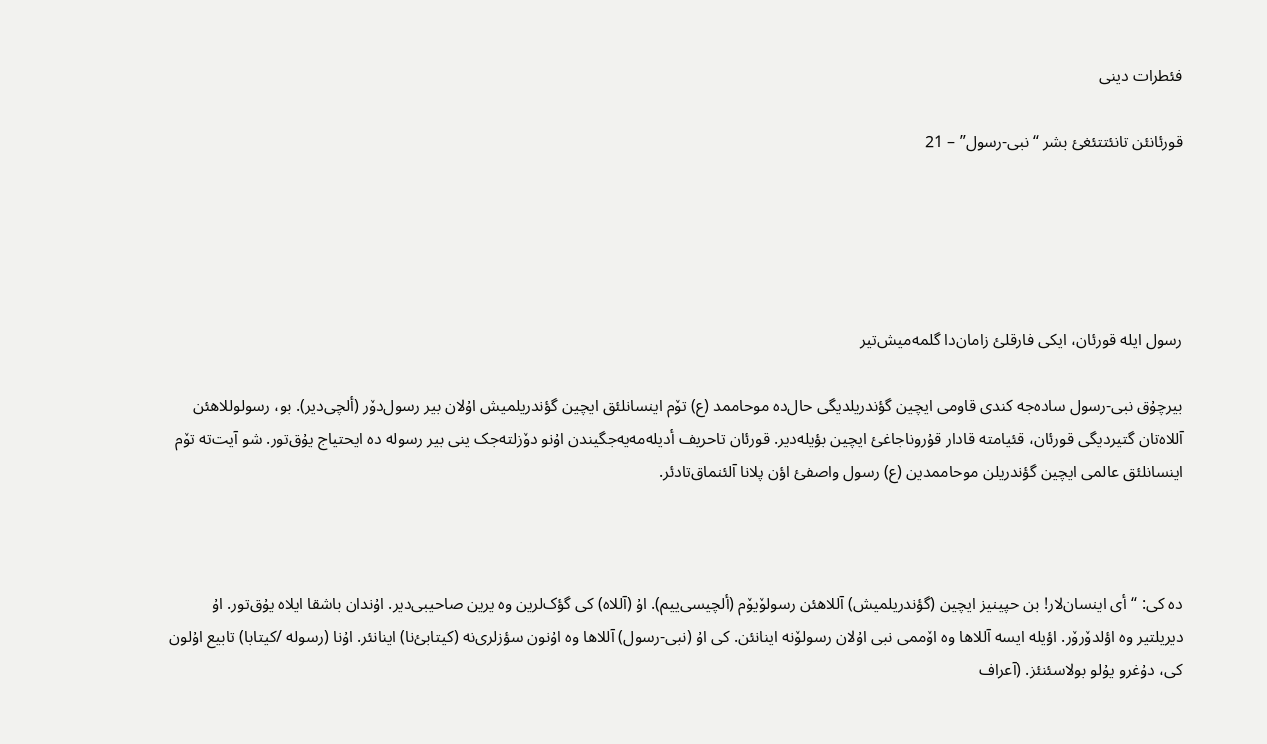فئطرات دینی

قورئانئن تانئتتئغئ بشر “نبی-رسول” – 21





رسول ایلە قورئان، ایکی فارقلئ زامان‌دا گلمەمیش‌تیر

بیرچۇق نبی-رسول سادەجە کندی قاومی ایچین گؤندریلدیگی حال‌دە موحاممد (ع) تۆم اینسانلئق ایچین گؤندریلمیش اۇلان بیر رسول‌دۆر (ألچی‌دیر). بو، رسولوللاهئن آللاەتان گتیردیگی قورئان، قئیامتە قادار قۇروناجاغئ ایچین بؤیلەدیر. قورئان تاحریف أدیلەمەیەجگیندن اۇنو دۆزلتەجک ینی بیر رسولە دە ایحتیاج یۇق‌تور. شو آیت‌تە تۆم اینسانلئق عالمی ایچین گؤندریلن موحاممدین (ع) رسول واصفئ اؤن پلانا آلئنماق‌تادئر.



دە کی: “أی اینسان‌لار! بن حپینیز ایچین (گؤندریلمیش) آللاهئن رسولۆیۆم (ألچیسی‌ییم). اۇ (آللاە) کی گؤک‌لرین وە یرین صاحیبی‌دیر. اۇندان باشقا ایلاە یۇق‌تور. اۇ دیریلتیر وە اؤلدۆرۆر. اؤیلە ایسە آللاها وە اۆممی نبی اۇلان رسولۆنە اینانئن. کی اۇ (نبی-رسول) آللاها وە اۇنون سؤزلری‌نە (کیتابئ‌نا) اینانئر. اۇنا (رسولە /کیتابا) تابیع اۇلون کی، دۇغرو یۇلو بولاسئنئز. (آعراف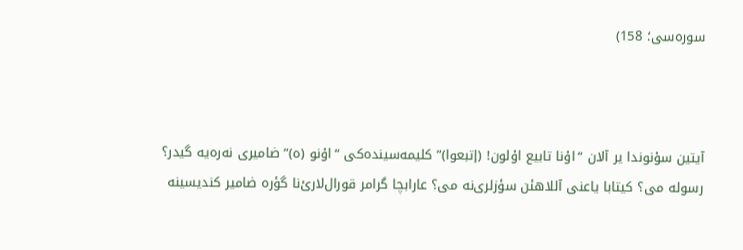سورەسی؛ 158)



آیتین سۇنوندا یر آلان “اۇنا تابیع اۇلون! (إتبعوا)” کلیمەسیندەکی “اۇنو (ە)” ضامیری نەرەیە گیدر؟ رسولە می؟ کیتابا یاعنی آللاهئن سؤزلری‌نە می؟ عارابچا گرامر قورال‌لارئ‌نا گؤرە ضامیر کندیسینە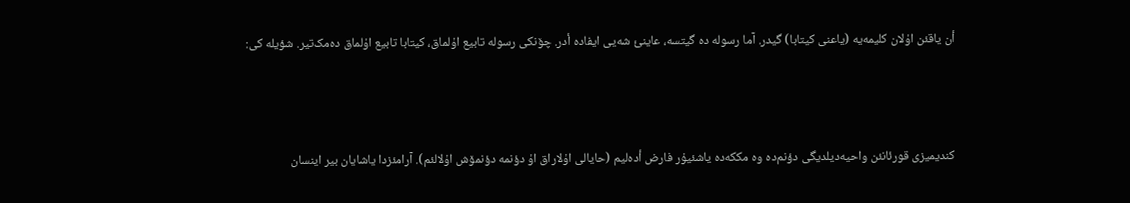أن یاقئن اۇلان کلیمەیە (یاعنی کیتابا) گیدر. آما رسولە دە گیتسە، عاینئ شەیی ایفادە أدر. چۆنکی رسولە تابیع اۇلماق، کیتابا تابیع اۇلماق دەمک‌تیر. شؤیلە کی:



کندیمیزی قورئانئن واحیەدیلدیگی دؤنم‌دە وە مککەدە یاشئیۇر فارض أدەلیم (حایالی اۇلاراق اۇ دؤنمە دؤنمۆش اۇلالئم). آرامئزدا یاشایان بیر اینسان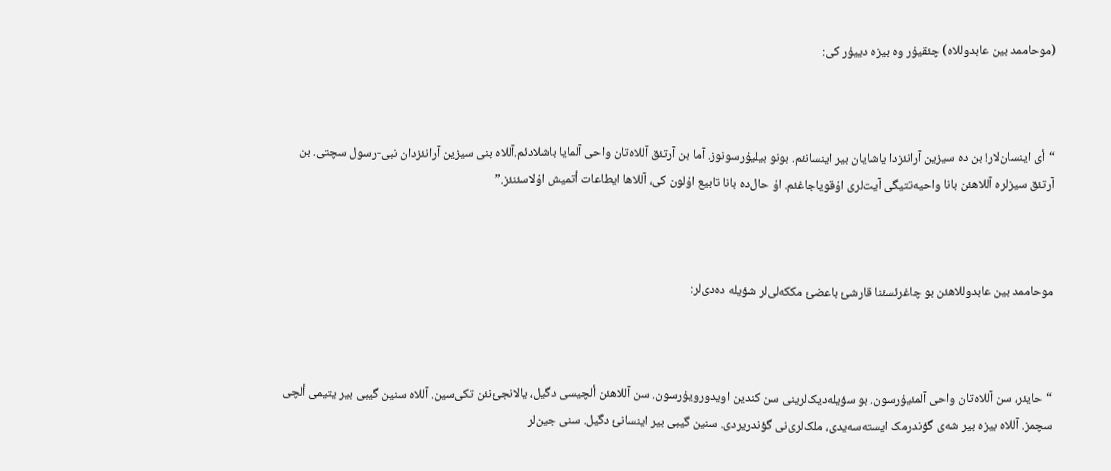(موحاممد بین عابدوللاە) چئقیۇر وە بیزە دییۇر کی:



“أی اینسان‌لار! بن دە سیزین آرانئزدا یاشایان بیر اینسانئم. بونو بیلیۇرسونوز. آما بن آرتئق آللاەتان واحی آلمایا باشلادئم.آللاە بنی سیزین آرانئزدان نبی-رسول سچتی. بن آرتئق سیزلرە آللاهئن بانا واحیەتتیگی آیت‌لری اۇقویاجاغئم. اۇ حال‌دە بانا تابیع اۇلون کی، آللاها ایطاعات أتمیش اۇلاسئنئز.”



موحاممد بین عابدوللاهئن بو چاغرئسئنا قارشئ باعضئ مککەلی‌لر شؤیلە دەدی‌لر:



“حایئر، سن آللاەتان واحی آلمئیۇرسون. بو سؤیلەدیک‌لرینی سن کندین اویدورویۇرسون. سن آللاهئن ألچیسی دگیل، یالانجئ‌نئن تکی‌سین. آللاە سنین گیبی بیر یتیمی ألچی سچمز. آللاە بیزە بیر شەی گؤندرمک ایستەسەیدی، ملک‌لری‌نی گؤندریردی. سنین گیبی بیر اینسانئ دگیل. سنی جین‌لر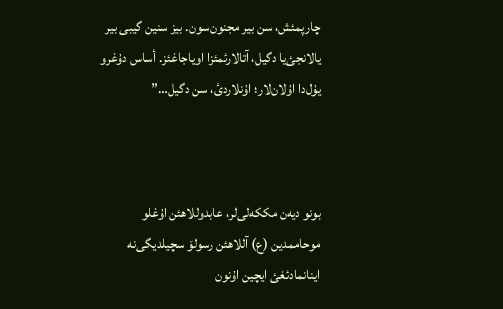چارپمئش، سن بیر مجنون‌سون. بیز سنین گیبی بیر یالانجئ‌یا دگیل، آتالارئمئزا اویاجاغئز. أساس دۇغرو یۇل‌دا اۇلان‌لار؛ اۇنلاردئ، سن دگیل…”



بونو دیەن مککەلی‌لر، عابدوللاهئن اۇغلو موحاممدین (ع) آللاهئن رسولۆ سچیلدیگی‌نە اینانمادئغئ ایچین اۇنون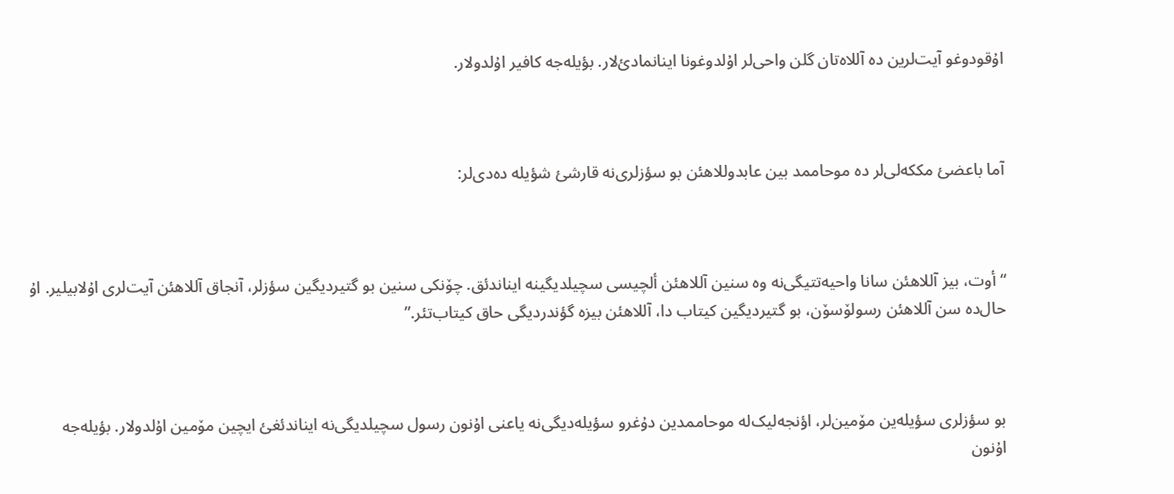اۇقودوغو آیت‌لرین دە آللاەتان گلن واحی‌لر اۇلدوغونا اینانمادئ‌لار. بؤیلەجە کافیر اۇلدولار.



آما باعضئ مککەلی‌لر دە موحاممد بین عابدوللاهئن بو سؤزلری‌نە قارشئ شؤیلە دەدی‌لر:



“أوت، بیز آللاهئن سانا واحیەتتیگی‌نە وە سنین آللاهئن ألچیسی سچیلدیگینە ایناندئق. چۆنکی سنین بو گتیردیگین سؤزلر، آنجاق آللاهئن آیت‌لری اۇلابیلیر. اۇ حال‌دە سن آللاهئن رسولۆسۆن، بو گتیردیگین کیتاب دا، آللاهئن بیزە گؤندردیگی حاق کیتاب‌تئر.”



بو سؤزلری سؤیلەین مۆمین‌لر، اؤنجەلیک‌لە موحاممدین دۇغرو سؤیلەدیگی‌نە یاعنی اۇنون رسول سچیلدیگی‌نە ایناندئغئ ایچین مۆمین اۇلدولار. بؤیلەجە اۇنون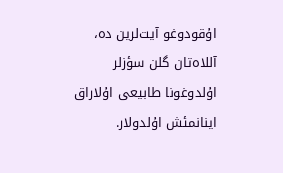اۇقودوغو آیت‌لرین دە، آللاەتان گلن سؤزلر اۇلدوغونا طابیعی اۇلاراق اینانمئش اۇلدولار.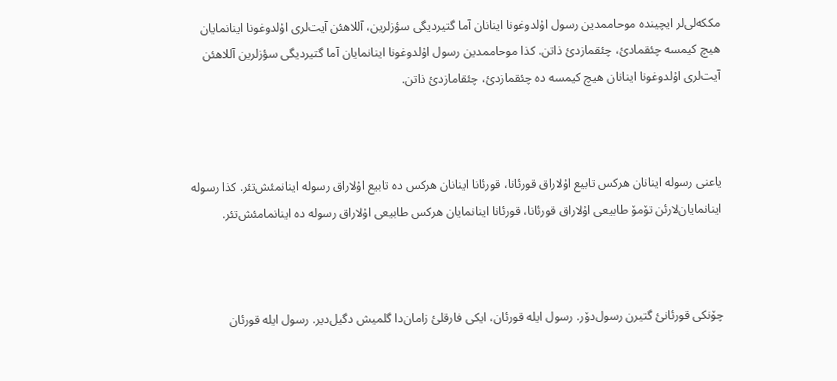مککەلی‌لر ایچیندە موحاممدین رسول اۇلدوغونا اینانان آما گتیردیگی سؤزلرین، آللاهئن آیت‌لری اۇلدوغونا اینانمایان هیچ کیمسە چئقمادئ، چئقمازدئ ذاتن. کذا موحاممدین رسول اۇلدوغونا اینانمایان آما گتیردیگی سؤزلرین آللاهئن آیت‌لری اۇلدوغونا اینانان هیچ کیمسە دە چئقمازدئ، چئقامازدئ ذاتن.



یاعنی رسولە اینانان هرکس تابیع اۇلاراق قورئانا، قورئانا اینانان هرکس دە تابیع اۇلاراق رسولە اینانمئش‌تئر. کذا رسولە اینانمایان‌لارئن تۆمۆ طابیعی اۇلاراق قورئانا، قورئانا اینانمایان هرکس طابیعی اۇلاراق رسولە دە اینانمامئش‌تئر.



چۆنکی قورئانئ گتیرن رسول‌دۆر. رسول ایلە قورئان، ایکی فارقلئ زامان‌دا گلمیش دگیل‌دیر. رسول ایلە قورئان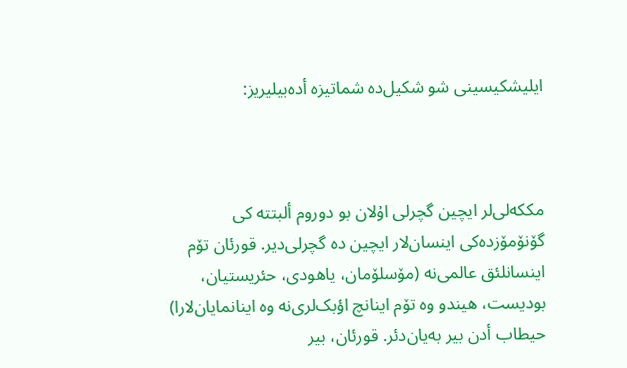ایلیشکیسینی شو شکیل‌دە شماتیزە أدەبیلیریز:



مککەلی‌لر ایچین گچرلی اۇلان بو دوروم ألبتتە کی گۆنۆمۆزدەکی اینسان‌لار ایچین دە گچرلی‌دیر. قورئان تۆم اینسانلئق عالمی‌نە (مۆسلۆمان، یاهودی، حئریستیان، بودیست، هیندو وە تۆم اینانچ اؤبک‌لری‌نە وە اینانمایان‌لارا) حیطاب أدن بیر بەیان‌دئر. قورئان، بیر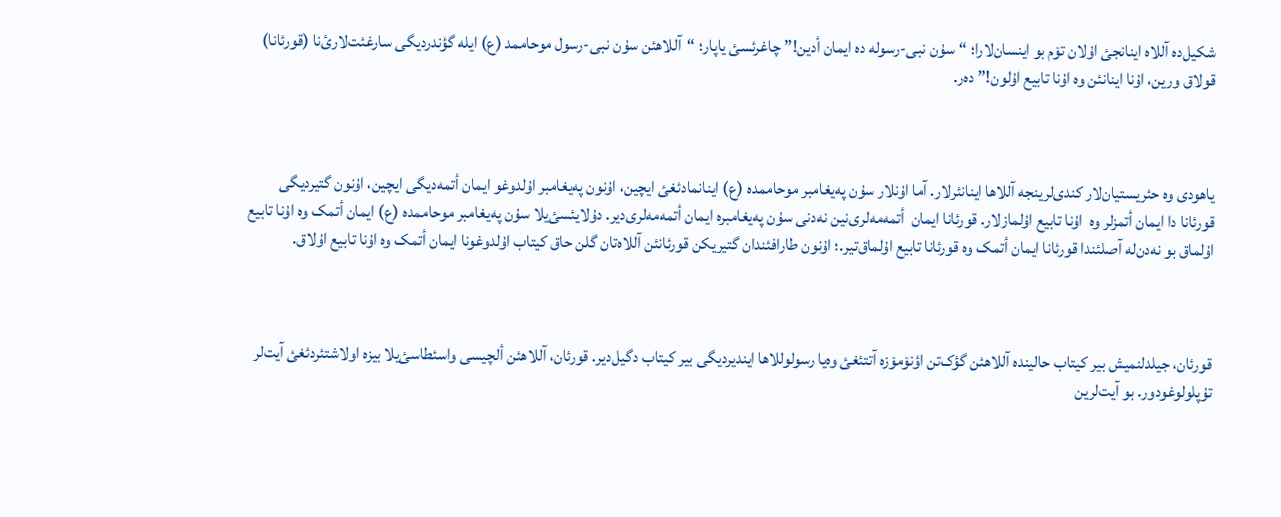شکیل‌دە آللاە اینانجئ اۇلان تۆم بو اینسان‌لارا؛ “سۇن نبی-رسولە دە ایمان أدین!” چاغرئسئ یاپار؛ “آللاهئن سۇن نبی-رسول موحاممد (ع) ایلە گؤندردیگی سارغئت‌لارئ‌نا (قورئانا) قولاق ورین، اۇنا اینانئن وە اۇنا تابیع اۇلون!” دەر.



یاهودی وە حئریستیان‌لار کندی‌لرینجە آللاها اینانئرلار. آما اۇنلار سۇن پەیغامبر موحاممدە (ع) اینانمادئغئ ایچین، اۇنون پەیغامبر اۇلدوغو ایمان أتمەدیگی ایچین، اۇنون گتیردیگی قورئانا دا ایمان أتمزلر وە  اۇنا تابیع اۇلمازلار. قورئانا ایمان  أتمەمەلری‌نین نەدنی سۇن پەیغامبرە ایمان أتمەمەلری‌دیر. دۇلایئسئ‌یلا سۇن پەیغامبر موحاممدە (ع) ایمان أتمک وە اۇنا تابیع اۇلماق بو نەدن‌لە آصلئندا قورئانا ایمان أتمک وە قورئانا تابیع اۇلماق‌تیر.؛ اۇنون طارافئندان گتیریکن قورئانئن آللاەتان گلن حاق کیتاب اۇلدوغونا ایمان أتمک وە اۇنا تابیع اۇلاق.



قورئان، جیلدلنمیش بیر کیتاب حالیندە آللاهئن گؤک‌تن اؤنۆمۆزە آتتئغئ وەیا رسولوللاها ایندیردیگی بیر کیتاب دگیل‌دیر. قورئان، آللاهئن ألچیسی واسئطاسئ‌یلا بیزە اولاشتئردئغئ آیت‌لر تۇپلولوغودور. بو آیت‌لرین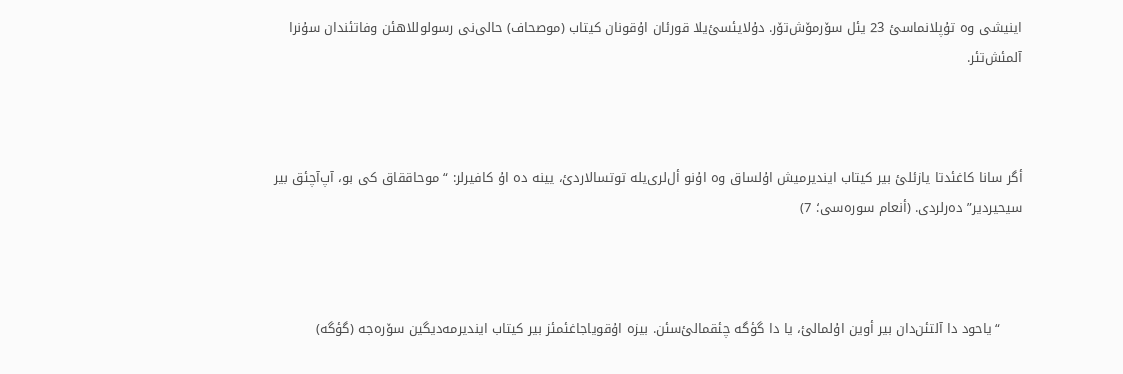اینیشی وە تۇپلانماسئ 23 یئل سۆرمۆش‌تۆر. دۇلایئسئ‌یلا قورئان اۇقونان کیتاب (موصحاف) حالی‌نی رسولوللاهئن وفاتئندان سۇنرا آلمئش‌تئر.



أگر سانا کاغئدتا یازئلئ بیر کیتاب ایندیرمیش اۇلساق وە اۇنو أل‌لری‌یلە توتسالاردئ، یینە دە اۇ کافیرلر: “موحاققاق کی بو، آپ‌آچئق بیر سیحیردیر” دەرلردی. (أنعام سورەسی؛ 7)



     “یاحود دا آلتئن‌دان بیر أوین اۇلمالئ، یا دا گؤگە چئقمالئ‌سئن. بیزە اۇقویاجاغئمئز بیر کیتاب ایندیرمەدیگین سۆرەجە (گؤگە)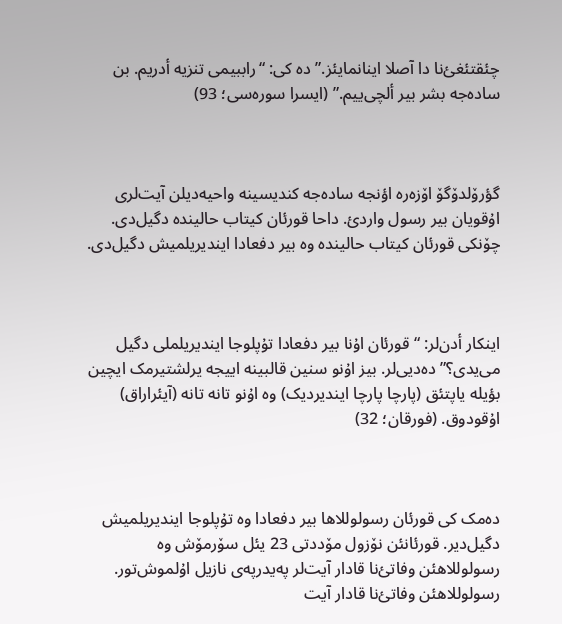چئقتئغئ‌نا دا آصلا اینانمایئز.” دە کی: “راببیمی تنزیە أدریم. بن سادەجە بشر بیر ألچی‌ییم.” (ایسرا سورەسی؛ 93)



گؤرۆلدۆگۆ اۆزەرە اؤنجە سادەجە کندیسینە واحیەدیلن آیت‌لری اۇقویان بیر رسول واردئ. داحا قورئان کیتاب حالیندە دگیل‌دی. چۆنکی قورئان کیتاب حالیندە وە بیر دفعادا ایندیریلمیش دگیل‌دی.



اینکار أدن‌لر: “قورئان اۇنا بیر دفعادا تۇپلوجا ایندیریلملی دگیل می‌یدی؟” دەدیی‌لر. بیز اۇنو سنین قالبینە اییجە یرلشتیرمک ایچین بؤیلە یاپتئق (پارچا پارچا ایندیردیک) وە اۇنو تانە تانە (آیئراراق) اۇقودوق. (فورقان؛ 32)



دەمک کی قورئان رسولوللاها بیر دفعادا وە تۇپلوجا ایندیریلمیش دگیل‌دیر. قورئانئن نۆزول مۆددتی 23 یئل سۆرمۆش وە رسولوللاهئن وفاتئ‌نا قادار آیت‌لر پەیدرپەی نازیل اۇلموش‌تور. رسولوللاهئن وفاتئ‌نا قادار آیت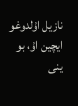نازیل اۇلدوغو ایچین اۇ، بو ینی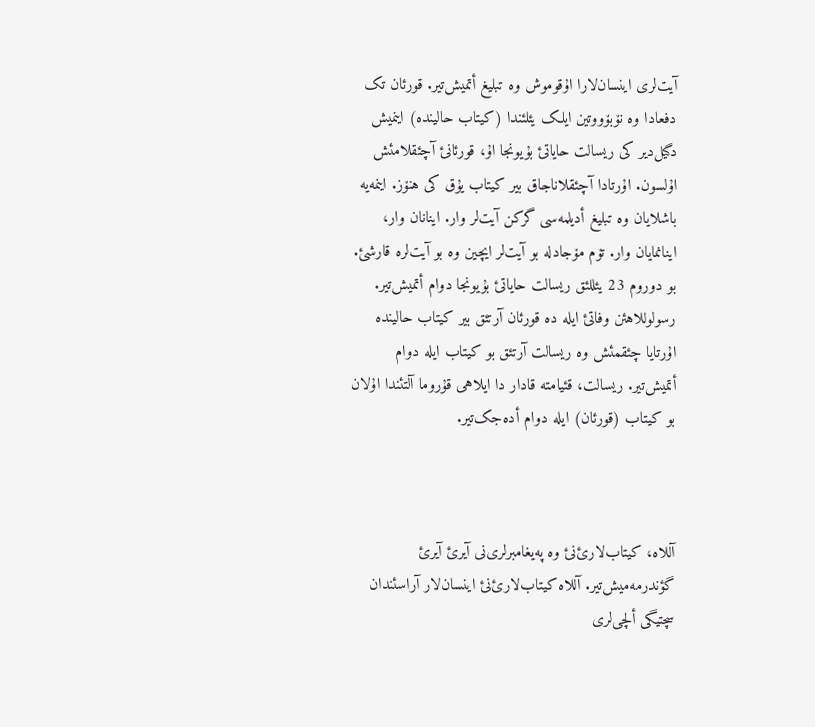آیت‌لری اینسان‌لارا اۇقوموش وە تبلیغ أتمیش‌تیر. قورئان تک دفعادا وە نۆبۆووتین ایلک یئلئندا (کیتاب حالیندە) اینمیش دگیل‌دیر کی ریسالت حایاتئ بۇیونجا اۇ، قورئانئ آچئقلامئش اۇلسون. اۇرتادا آچئقلاناجاق بیر کیتاب یۇق کی هنۆز. اینمەیە باشلایان وە تبلیغ أدیلمەسی گرکن آیت‌لر وار. اینانان وار، اینانمایان وار. تۆم مۆجادلە بو آیت‌لر ایچین وە بو آیت‌لرە قارشئ. بو دوروم 23 یئللئق ریسالت حایاتئ بۇیونجا دوام أتمیش‌تیر. رسولوللاهئن وفاتئ ایلە دە قورئان آرتئق بیر کیتاب حالیندە اۇرتایا چئقمئش وە ریسالت آرتئق بو کیتاب ایلە دوام أتمیش‌تیر. ریسالت، قئیامتە قادار دا ایلاهی قۇروما آلتئندا اۇلان بو کیتاب (قورئان) ایلە دوام أدەجک‌تیر.



آللاە، کیتاب‌لارئ‌نئ وە پەیغامبرلری‌نی آیرئ آیرئ گؤندرمەمیش‌تیر. آللاە کیتاب‌لارئ‌نئ اینسان‌لار آراسئندان سچتیگی ألچی‌لری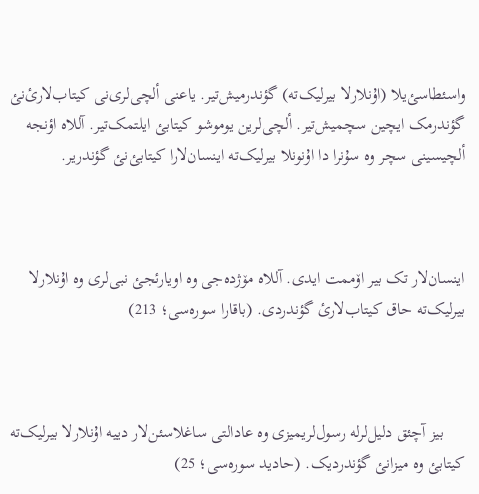واسئطاسئ‌یلا (اۇنلارلا بیرلیک‌تە) گؤندرمیش‌تیر. یاعنی ألچی‌لری‌نی کیتاب‌لارئ‌نئ گؤندرمک ایچین سچمیش‌تیر. ألچی‌لرین یوموشو کیتابئ ایلتمک‌تیر. آللاە اؤنجە ألچیسینی سچر وە سۇنرا دا اۇنونلا بیرلیک‌تە اینسان‌لارا کیتابئ‌نئ گؤندریر.



اینسان‌لار تک بیر اۆممت ایدی. آللاە مۆژدەجی وە اویارئجئ نبی‌لری وە اۇنلارلا بیرلیک‌تە حاق کیتاب‌لارئ گؤندردی. (باقارا سورەسی؛ 213)



     بیز آچئق دلیل‌لرلە رسول‌لریمیزی وە عادالتی ساغلاسئن‌لار دییە اۇنلارلا بیرلیک‌تە کیتابئ وە میزانئ گؤندردیک. (حادید سورەسی؛ 25)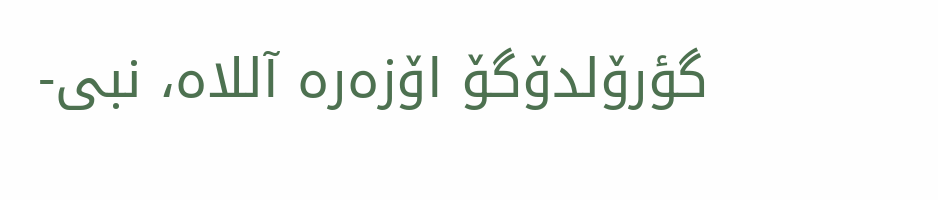گؤرۆلدۆگۆ اۆزەرە آللاە، نبی-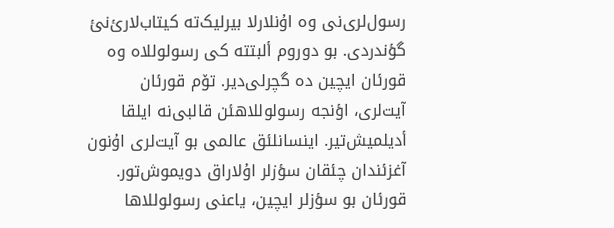رسول‌لری‌نی وە اۇنلارلا بیرلیک‌تە کیتاب‌لارئ‌نئ گؤندردی. بو دوروم ألبتتە کی رسولوللاە وە قورئان ایچین دە گچرلی‌دیر. تۆم قورئان آیت‌لری، اؤنجە رسولوللاهئن قالبی‌نە ایلقا أدیلمیش‌تیر. اینسانلئق عالمی بو آیت‌لری اۇنون آغزئندان چئقان سؤزلر اۇلاراق دویموش‌تور. قورئان بو سؤزلر ایچین، یاعنی رسولوللاها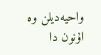واحیەدیلن وە اۇنون دا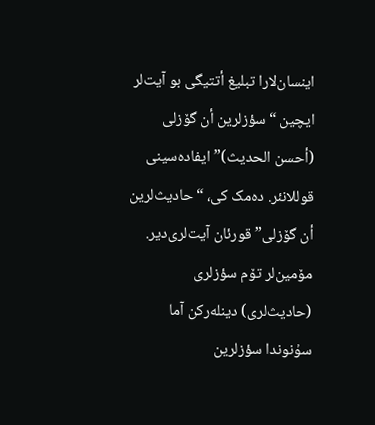اینسان‌لارا تبلیغ أتتیگی بو آیت‌لر ایچین “سؤزلرین أن گۆزلی (أحسن الحدیث)” ایفادەسینی قوللانئر. دەمک کی، “حادیث‌لرین أن گۆزلی” قورئان آیت‌لری‌دیر. مۆمین‌لر تۆم سؤزلری (حادیث‌لری) دینلەرکن آما سۇنوندا سؤزلرین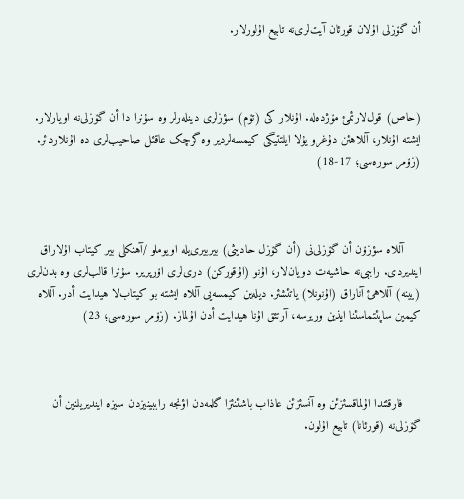أن گۆزلی اۇلان قورئان آیت‌لری‌نە تابیع اۇلورلار.



(حاص) قول‌لارئمئ مۆژدەلە. اۇنلار کی (تۆم) سؤزلری دینلەرلر وە سۇنرا دا أن گۆزلی‌نە اویارلار. ایشتە اۇنلار، آللاهئن دۇغرو یۇلا ایلتتیگی کیمسەلردیر وە گرچک عاقئل صاحیب‌لری دە اۇنلاردئر. (زۆمر سورەسی؛ 17-18)



     آللاە سؤزۆن أن گۆزلی‌نی (أن گۆزل حادیثی) بیربیری‌یلە اویوملو /آهنکلی بیر کیتاب اۇلاراق ایندیردی. راببی‌نە حاشیەت دویان‌لار، اۇنو (اۇقورکن) دری‌لری اۆرپریر. سۇنرا قالب‌لری وە بدن‌لری (یینە) آللاهئ آناراق (اۇنونلا) یاتئشئر. دیلەین کیمسەیی آللاە ایشتە بو کیتاب‌لا هیدایت أدر. آللاە کیمین ساپئتماسئنا ایذین وریرسە، آرتئق اۇنا هیدایت أدن اۇلماز. (زۆمر سورەسی؛ 23)



     فارقئندا اۇلماقسئزئن وە آنسئزئن عاذاب باشئنئزا گلمەدن اؤنجە راببینیزدن سیزە ایندیریلنین أن گۆزلی‌نە (قورئانا) تابیع اۇلون.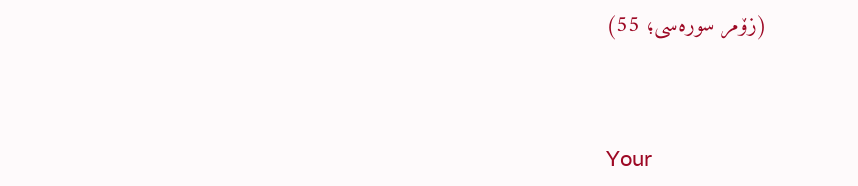(زۆمر سورەسی؛ 55)



Your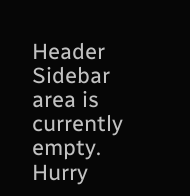Header Sidebar area is currently empty. Hurry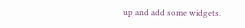up and add some widgets.